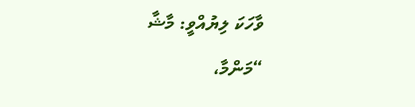ވާހަކަ ލިޔުއްވީ: މާޝާ
“މަންމާ،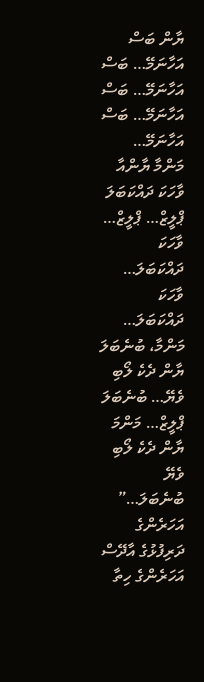ޔާން ބަސް އަހާނަމޭ… ބަސް އަހާނަމޭ… ބަސް އަހާނަމޭ… ބަސް އަހާނަމޭ…
މަންމާ ޔާންއާ ވާހަކަ ދައްކަބަލަ ޕްލީޒް… ޕްލީޒް… ވާހަކަ ދައްކަބަލަ… ވާހަކަ ދައްކަބަލަ…
މަންމާ، ބުނެބަލަ ޔާން ދެކެ ލޯބި ވެޔޭ… ބުނެބަލަ ޕްލީޒް… މަންމަ ޔާން ދެކެ ލޯބި ވެޔޭ ބުނެބަލަ…”
އަހަރެންގެ ދަރިފުޅުގެ އާދޭސް އަހަރެންގެ ހިތާ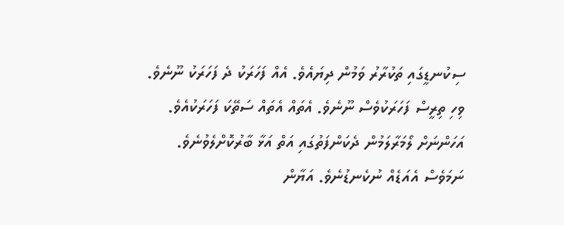ސިކުނޑީގައި ތަކުރާރު ވަމުން ދިޔައެވެ. އެއް ފަހަރަކު ދެ ފަހަރަކު ނޫނެވެ. ވިހި ތިރީސް ފަހަރަކުވެސް ނޫނެވެ. އެތައް އެތައް ސަތޭކަ ފަހަރަކުއެވެ.
އަހަންނަށް ލޯމަރާލަމުން ދެކަންފަތުގައި އަތް އަޅާ ބާރުކޮށްލެވުނެވެ.
ނަމަވެސް އެއަޑެއް ނުކެނޑުނެވެ. އަޔާން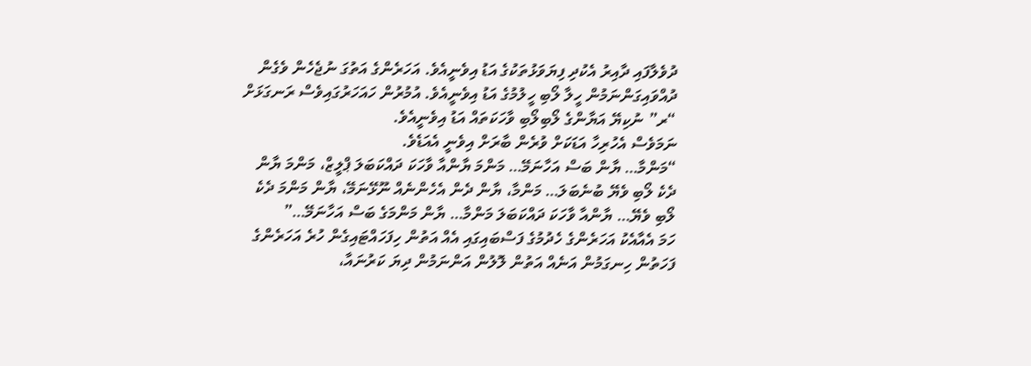ދުވެލާފައި ދާއިރު އެކުދި ފިޔަވަޅުތަކުގެ އަޑު އިވެނީއެވެ. އަހަރެންގެ އަތުގަ ނުޖެހެން ވެގެން ދުއްވައިގަންނަމުން ހީލާ ލޯބި ހީލުމުގެ އަޑު އިވެނީއެވެ. އުމުރުން ހައަހަރުގައިވެސް ރަނގަޅަށް “ރ” ނުކިޔޭ އަޔާންގެ ލޯބިލޯބި ވާހަކަތައް އަޑު އިވެނީއެވެ.
ނަމަވެސް އެހުރިހާ އަޑަކަށް ވުރެން ބާރަށް އިވެނީ އެއަޑެވެ.
“މަންމާ… ޔާން ބަސް އަހާނަމޭ… މަންމަ ޔާންއާ ވާހަކަ ދައްކަބަލަ ޕްލީޒް، މަންމަ ޔާން ދެކެ ލޯބި ވެޔޭ ބުނެބަލަ… މަންމާ، ޔާން ދެން އެހެންނެއް ނޫޅޭނަމޭ، ޔާން މަންމަ ދެކެ ލޯބި ވެޔޭ… ޔާންއާ ވާހަކަ ދައްކަބަލަ މަންމާ… ޔާން މަންމަގެ ބަސް އަހާނަމޭ…”
ހަމަ އެއާއެކު އަހަރެންގެ ހެދުމުގެ ފަސްބައިގައި އެއް އަތުން ހިފަހައްޓައިގެން ހުރެ އަހަރެންގެ ފަހަތުން ހިނގަމުން އަނެއް އަތުން ލޮލުން އަންނަމުން ދިޔަ ކަރުނައާ،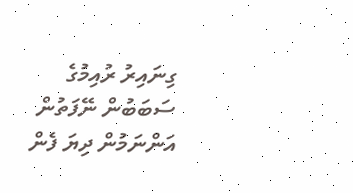ގިނައިރު ރުއިމުގެ ސަބަބުން ނޭފަތުން އަންނަމުން ދިޔަ ފެން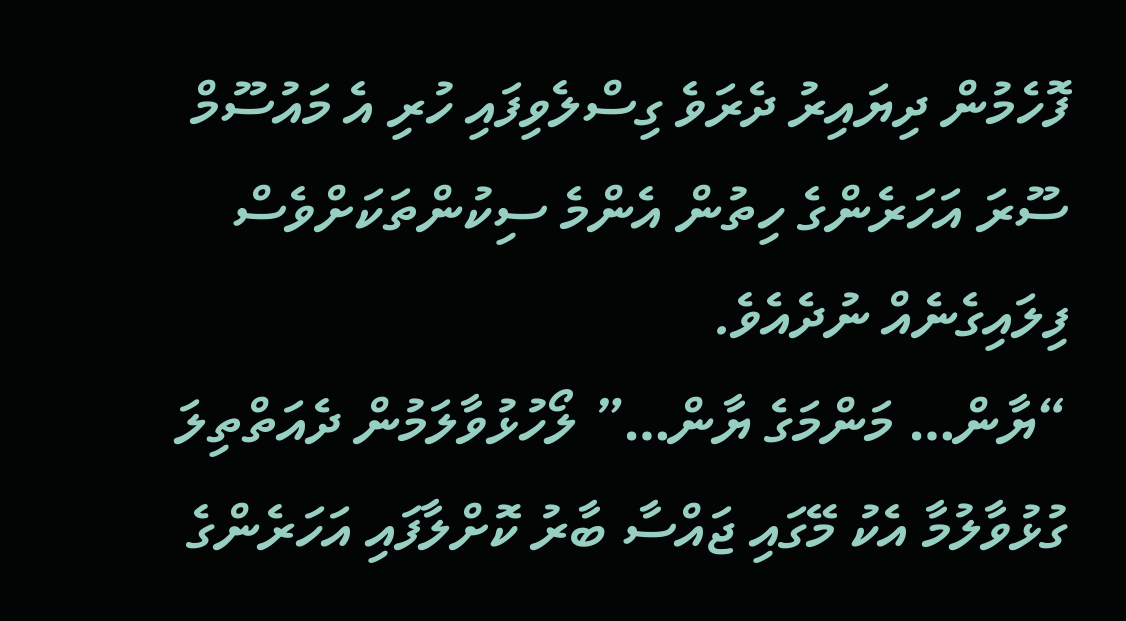ފޮހެމުން ދިޔައިރު ދެރަވެ ގިސްލެވިފައި ހުރި އެ މައުސޫމް ސޫރަ އަހަރެންގެ ހިތުން އެންމެ ސިކުންތަކަށްވެސް ފިލައިގެނެއް ނުދެއެވެ.
“ޔާން… މަންމަގެ ޔާން…” ލޯހުޅުވާލަމުން ދެއަތްތިލަ ގުޅުވާލުމާ އެކު މޭގައި ޖައްސާ ބާރު ކޮށްލާފައި އަހަރެންގެ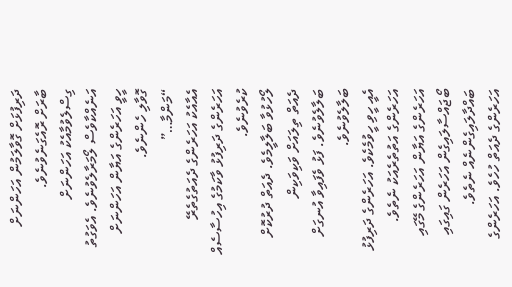ދަރިފުޅަށް ގޮވާލަމުން އަހަންނަށް ބާރަށް ރޮއެގަނެވުނެވެ.
ގިސްލެވުމާއެކު އަހަންނަށް އަނެއްކާވެސް ލޯމަރާލެވުނެވެ. އެވަގުތު ހީވީ އަހަރެންގެ އަޔާން އަހަންނަށް ގޮވާލި ހެންނެވެ.
“މަންމާ…”
އެއާއެކު އަހަރެންގެ ދެއަތުގެތެރޭ އަހަރެންގެ ދަރިފުޅު ވާކަމުގެ އިހުސާސެއް ކުރެވުނެވެ.
ލޯހުޅުވާ ބަލާލީމެވެ. ދެއަތް ދުރުކޮށް ދެއަތް ތިލައަށް ވަކިވަކިން ބަލާލެވުނެވެ. ފަޅު ވެފައިވާ އުނގަށް ބަލާލެވުނެވެ.
އެއީ ހީވި ހީވުމެކެވެ. އަހަރެންގެ ދަރިފުޅު އަހަރެންގެ އަތުތެރެއަކު ނެތެވެ. އަހަރެންގެ އަޔާން އަހަރެންގެ މޭގައި ބޯޖައްސާލައިގެން އަހަރެން ގައިގައި ބައްދާލައިގެންނެއް ނެތެވެ.
އަހަރެންގެ ދެއަތް ހުހެވެ. އަހަރެންގެ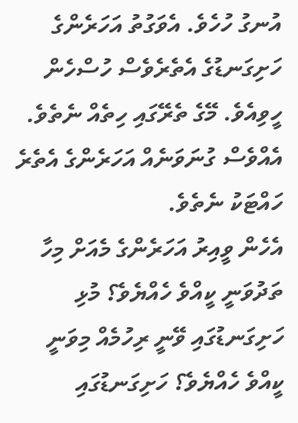އުނގު ހުހެވެ. އެވަގުތު އަހަރެންގެ ހަށިގަނޑުގެ އެތެރެވެސް ހުސްހެން ހީވިއެވެ. މޭގެ ތެރޭގައި ހިތެއް ނެތެވެ. އެއްވެސް ގުނަވަނެއް އަހަރެންގެ އެތެރެ ހައްޓަކު ނެތެވެ.
އެހެން ވީއިރު އަހަރެންގެ މެއަށް މިހާ ތަދުވަނީ ކީއްވެ ހެއްޔެވެ؟ މުޅި ހަށިގަނޑުގައި ވޭނީ ރިހުމެއް މިވަނީ ކީއްވެ ހެއްޔެވެ؟ ހަށިގަނޑުގައި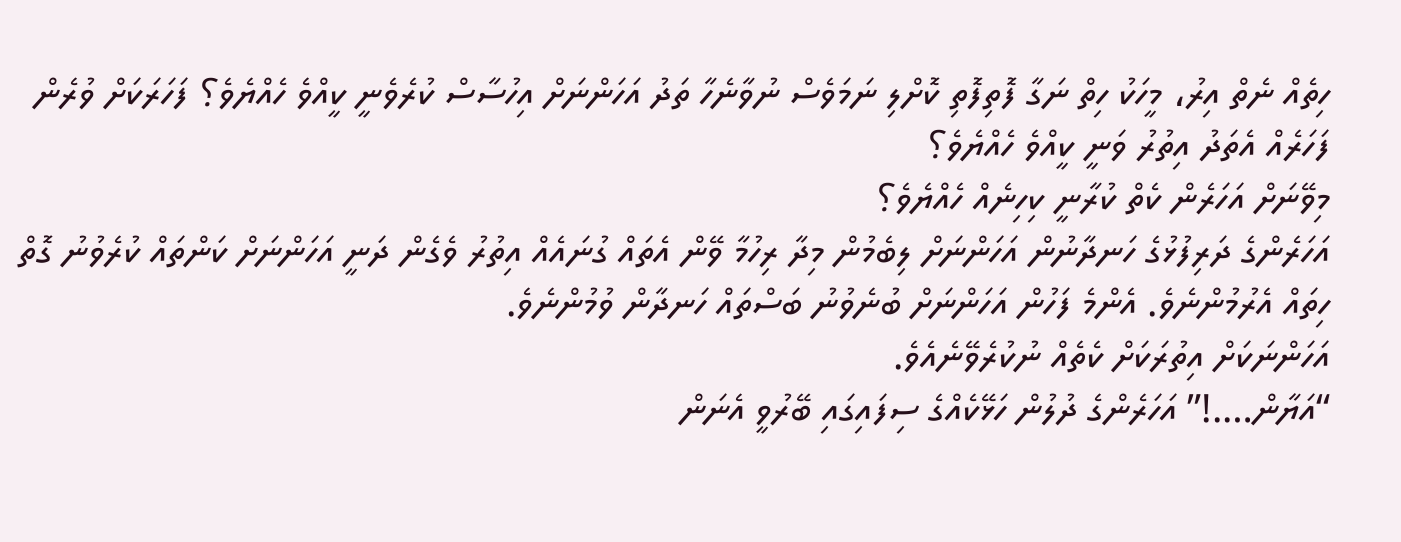ހިތެއް ނެތް އިރު، މީހަކު ހިތް ނަގާ ފޮތިފޮތި ކޮށްލި ނަމަވެސް ނުވާނެހާ ތަދު އަހަންނަށް އިހުސާސް ކުރެވެނީ ކީއްވެ ހެއްޔެވެ؟ ފަހަރަކަށް ވުރެން ފަހަރެއް އެތަދު އިތުރު ވަނީ ކީއްވެ ހެއްޔެވެ؟
މިވޭނަށް އަހަރެން ކެތް ކުރާނީ ކިހިނެއް ހެއްޔެވެ؟
އަހަރެންގެ ދަރިފުޅުގެ ހަނދާނުން އަހަންނަށް ލިބެމުން މިދާ ރިހުމާ ވޭން އެތައް ގުނައެއް އިތުރު ވެގެން ދަނީ އަހަންނަށް ކަންތައް ކުރެވުނު ގޮތް ހިތައް އެރުމުންނެވެ. އެންމެ ފަހުން އަހަންނަށް ބުނެވުނު ބަސްތައް ހަނދާން ވުމުންނެވެ.
އަހަންނަކަށް އިތުރަކަށް ކެތެއް ނުކުރެވޭނެއެވެ.
“އަޔާން….!” އަހަރެންގެ ދުލުން ހަޅޭކެއްގެ ސިފައިގައި ބޭރުވީ އެނަން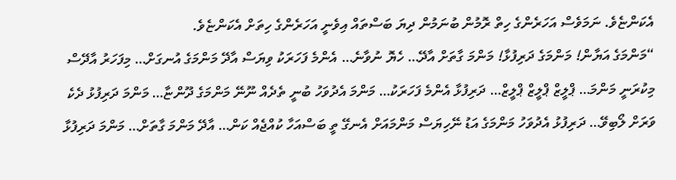އެކަންޏެވެ. ނަމަވެސް އަހަރެންގެ ހިތް ރޮމުން ބުނަމުން ދިޔަ ބަސްތައް އިވެނީ އަހަރެންގެ ހިތަށް އެކަންޏެވެ.
“މަންމަގެ އަޔާން! މަންމަގެ ދަރިފުޅާ! މަންމަ ގާތަށް އާދޭ… ހެޔޮ ނުވާނެ… އެންމެ ފަހަރަކު ވިޔަސް އާދޭ މަންމަގެ އުނގަށް… މިފަހަރު އާދޭސް މިކުރަނީ މަންމަ… ޕްލީޒް ޕްލީޒް ޕްލީޒް… ދަރިފުޅާ އެންމެ ފަހަރަކު… މަންމަ އެދުވަހު ބުނީ ތެދެއް ނޫނޭ މަންމަގެ ދޫންޏާ… މަންމަ ދަރިފުޅު ދެކެ ވަރަށް ލޯބިވޭ… ދަރިފުޅު އެދުވަހު މަންމަގެ އަޑު ނޭހިޔަސް މަންމައަށް އެނގޭ ތީ ބަސްއަހާ ކުއްޖެއް ކަން… އާދޭ މަންމަ ގާތަށް… މަންމަ ދަރިފުޅާ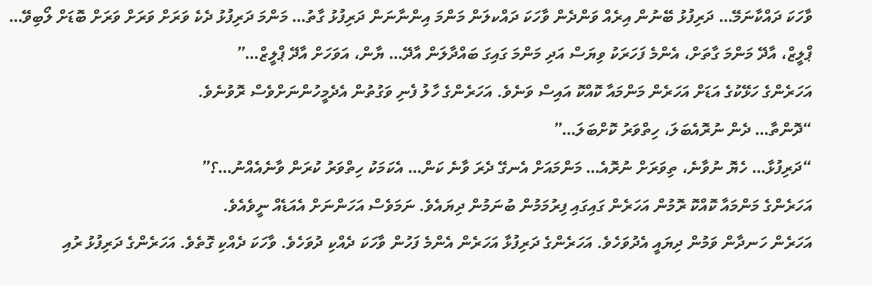ވާހަކަ ދައްކާނަމޭ… ދަރިފުޅު ބޭނުން އިރެއް ވަންދެން ވާހަކަ ދައްކލަން މަންމަ އިންނާނަން ދަރިފުޅު ގާތު… މަންމަ ދަރިފުޅު ދެކެ ވަރަށް ވަރަށް ވަރަށް ބޮޑަށް ލޯބިވޭ… ޕްލީޒް، އާދޭ މަންމަ ގާތަށް، އެންމެ ފަހަރަކު ވިޔަސް އަދި މަންމަ ގައިގަ ބައްދާލަން އާދޭ… ޔާން، އަވަހަށް އާދޭ ޕްލީޒް…”
އަހަރެންގެ ހަޅޭކުގެ އަޑަށް އަހަރެން މަންމައާ ކޮއްކޮ އައިސް ވަނެވެ. އަހަރެންގެ ހާލު ފެނި ވަގުތުން އެދެމީހުންނަށްވެސް ރޮވުނެވެ.
“ދޮންތާ… ދެން ނުރޮއެބަލަ، ހިތްވަރު ކޮށްބަލަ…”
“ދަރިފުޅާ… ހެޔޮ ނުވާނެ، ތިވަރަށް ނުރޮއެ… މަންމައަށް އެނގޭ ދެރަ ވާނެ ކަން… އެކަމަކު ހިތްވަރު ކުރަން ވާނެއެއްނު…؟”
އަހަރެންގެ މަންމައާ ކޮއްކޮ ރޮމުން އަހަރެން ގައިގައި ފިރުމަމުން ބުނަމުން ދިޔައެވެ. ނަމަވެސް އަހަންނަށް އެއަޑެއް ނީވެއެވެ.
އަހަރެން ހަނދާން ވަމުން ދިޔައީ އެދުވަހެވެ. އަހަރެންގެ ދަރިފުޅާ އަހަރެން އެންމެ ފަހުން ވާހަކަ ދެއްކި ދުވަހެވެ. ވާހަކަ ދެއްކި ގޮތެވެ. އަހަރެންގެ ދަރިފުޅު ރުއި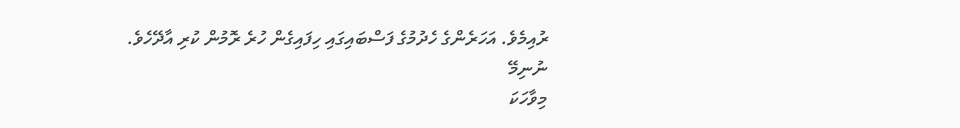ރުއިމެވެ. އަހަރެންގެ ހެދުމުގެ ފަސްބައިގައި ހިފައިގެން ހުރެ ރޮމުން ކުރި އާދޭހެވެ.
ނުނިމޭ
މިވާހަކަ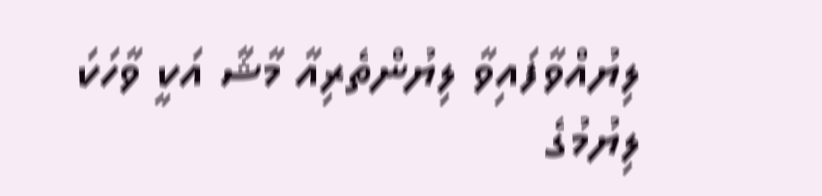ލިޔުއްވާފައިވާ ލިޔުންތެރިއާ މާޝާ އަކީ ވާހަކަ ލިޔުމުގެ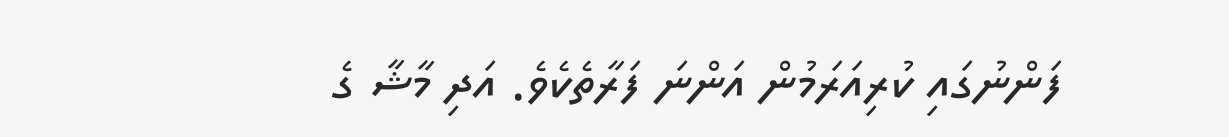ފަންނުގައި ކުރިއަރަމުން އަންނަ ފަރާތެކެވެ. އަދި މާޝާ ގެ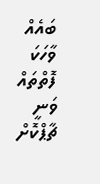ބައެއް ވާހަކަ ފޮތްތައް ވަނީ ޗާޕްކޮށް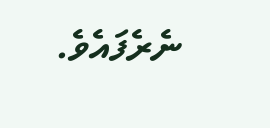ނެރެފައެވެ.